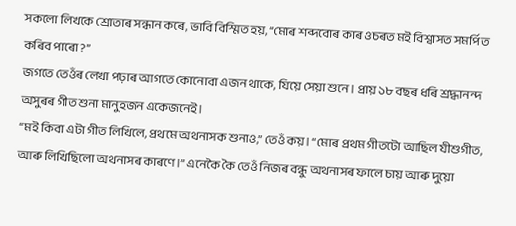সকলো লিখকে শ্ৰোতাৰ সন্ধান কৰে, ভাবি বিস্মিত হয়, “মোৰ শব্দবোৰ কাৰ ওচৰত মই বিশ্বাসত সমৰ্পিত কৰিব পাৰো?”
জগতে তেওঁৰ লেখা পঢ়াৰ আগতে কোনোবা এজন থাকে, যিয়ে সেয়া শুনে। প্ৰায় ১৮ বছৰ ধৰি শ্ৰদ্ধানন্দ অসুৰৰ গীত শুনা মানুহজন একেজনেই।
“মই কিবা এটা গীত লিখিলে, প্ৰথমে অথনাসক শুনাও,” তেওঁ কয়। “মোৰ প্ৰথম গীতটো আছিল যীশুগীত, আৰু লিখিছিলো অথনাসৰ কাৰণে।” এনেকৈ কৈ তেওঁ নিজৰ বন্ধু অথনাসৰ ফালে চায় আৰু দুয়ো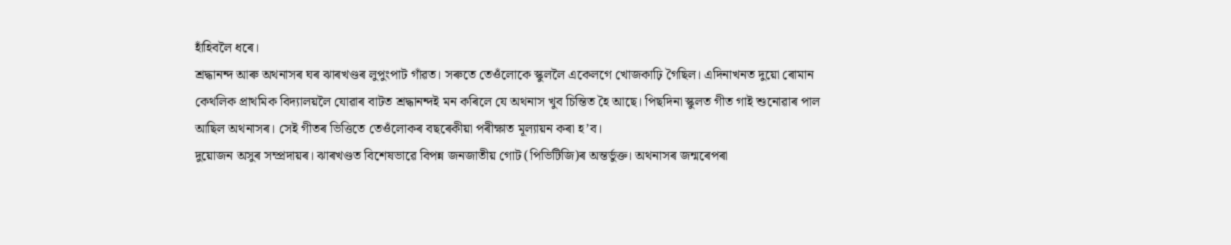হাঁহিবলৈ ধৰে।
শ্ৰদ্ধানন্দ আৰু অথনাসৰ ঘৰ ঝাৰখণ্ডৰ লুপুংপাট গাঁৱত। সৰুতে তেওঁলোকে স্কুললৈ একেলগে খোজকাঢ়ি গৈছিল। এদিনাখনত দুয়ো ৰোমান কেথলিক প্ৰাথমিক বিদ্যালয়লৈ যোৱাৰ বাটত শ্ৰদ্ধানন্দই মন কৰিলে যে অথনাস খুব চিন্তিত হৈ আছে। পিছদিনা স্কুলত গীত গাই শুনোৱাৰ পাল আছিল অথনাসৰ। সেই গীতৰ ভিত্তিতে তেওঁলোকৰ বছৰেকীয়া পৰীক্ষাত মূল্যায়ন কৰা হ’ব।
দুয়োজন অসুৰ সম্প্ৰদায়ৰ। ঝাৰখণ্ডত বিশেষভাৱে বিপন্ন জনজাতীয় গোট (পিভিটিজি)ৰ অন্তৰ্ভুক্ত। অথনাসৰ জন্মৰেপৰা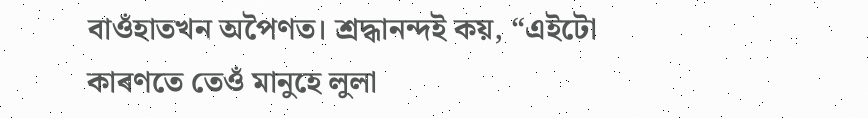বাওঁহাতখন অপৈণত। শ্ৰদ্ধানন্দই কয়, “এইটো কাৰণতে তেওঁ মানুহে লুলা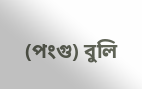(পংগু) বুলি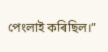পেংলাই কৰিছিল।”